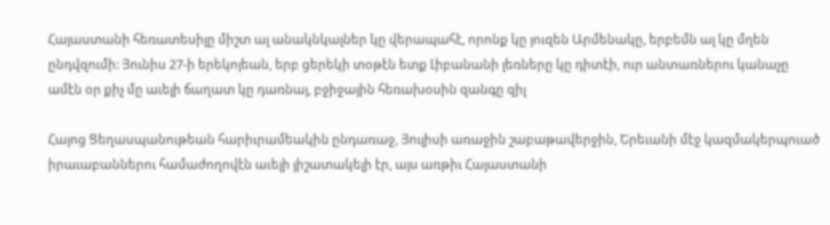Հայաստանի հեռատեսիլը միշտ ալ անակնկալներ կը վերապահէ, որոնք կը յուզեն Արմենակը, երբեմն ալ կը մղեն ընդվզումի: Յունիս 27-ի երեկոյեան, երբ ցերեկի տօթէն ետք Լիբանանի լեռները կը դիտէի, ուր անտառներու կանաչը ամէն օր քիչ մը աւելի ճաղատ կը դառնայ, բջիջային հեռախօսին զանգը զիլ

Հայոց Ցեղասպանութեան հարիւրամեակին ընդառաջ, Յուլիսի առաջին շաբաթավերջին, Երեւանի մէջ կազմակերպուած իրաւաբաններու համաժողովէն աւելի յիշատակելի էր, այս առթիւ Հայաստանի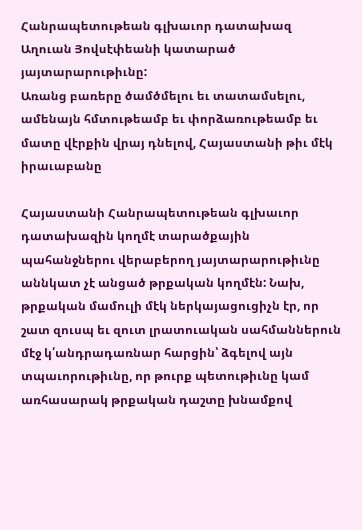Հանրապետութեան գլխաւոր դատախազ Աղուան Յովսէփեանի կատարած յայտարարութիւնը:
Առանց բառերը ծամծմելու եւ տատամսելու, ամենայն հմտութեամբ եւ փորձառութեամբ եւ մատը վէրքին վրայ դնելով, Հայաստանի թիւ մէկ իրաւաբանը

Հայաստանի Հանրապետութեան գլխաւոր դատախազին կողմէ տարածքային պահանջներու վերաբերող յայտարարութիւնը աննկատ չէ անցած թրքական կողմէն: Նախ, թրքական մամուլի մէկ ներկայացուցիչն էր, որ շատ զուսպ եւ զուտ լրատուական սահմաններուն մէջ կ՛անդրադառնար հարցին՝ ձգելով այն տպաւորութիւնը, որ թուրք պետութիւնը կամ առհասարակ թրքական դաշտը խնամքով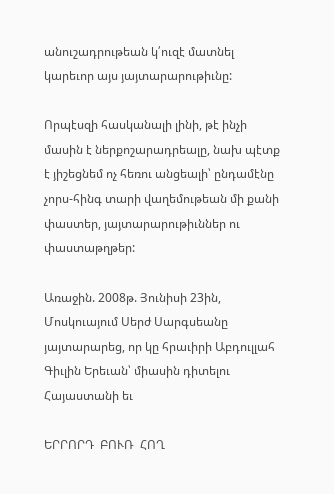անուշադրութեան կ՛ուզէ մատնել կարեւոր այս յայտարարութիւնը:

Որպէսզի հասկանալի լինի, թէ ինչի մասին է ներքոշարադրեալը, նախ պէտք է յիշեցնեմ ոչ հեռու անցեալի՝ ընդամէնը չորս-հինգ տարի վաղեմութեան մի քանի փաստեր, յայտարարութիւններ ու փաստաթղթեր:

Առաջին. 2008թ. Յունիսի 23ին, Մոսկուայում Սերժ Սարգսեանը յայտարարեց, որ կը հրաւիրի Աբդուլլահ Գիւլին Երեւան՝ միասին դիտելու Հայաստանի եւ

ԵՐՐՈՐԴ  ԲՈՒՌ  ՀՈՂ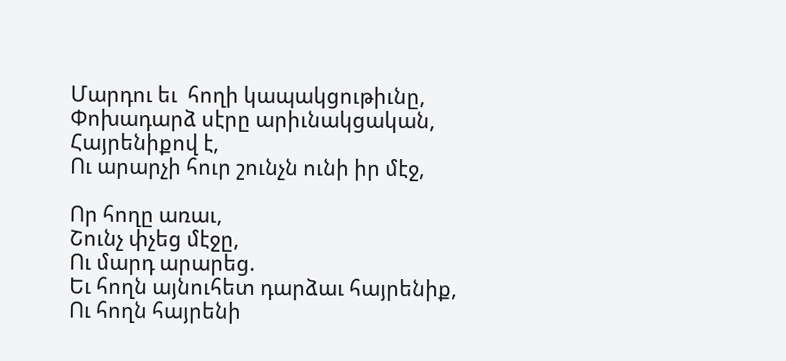Մարդու եւ  հողի կապակցութիւնը,
Փոխադարձ սէրը արիւնակցական,
Հայրենիքով է,
Ու արարչի հուր շունչն ունի իր մէջ,

Որ հողը առաւ,
Շունչ փչեց մէջը,
Ու մարդ արարեց.
Եւ հողն այնուհետ դարձաւ հայրենիք,
Ու հողն հայրենի